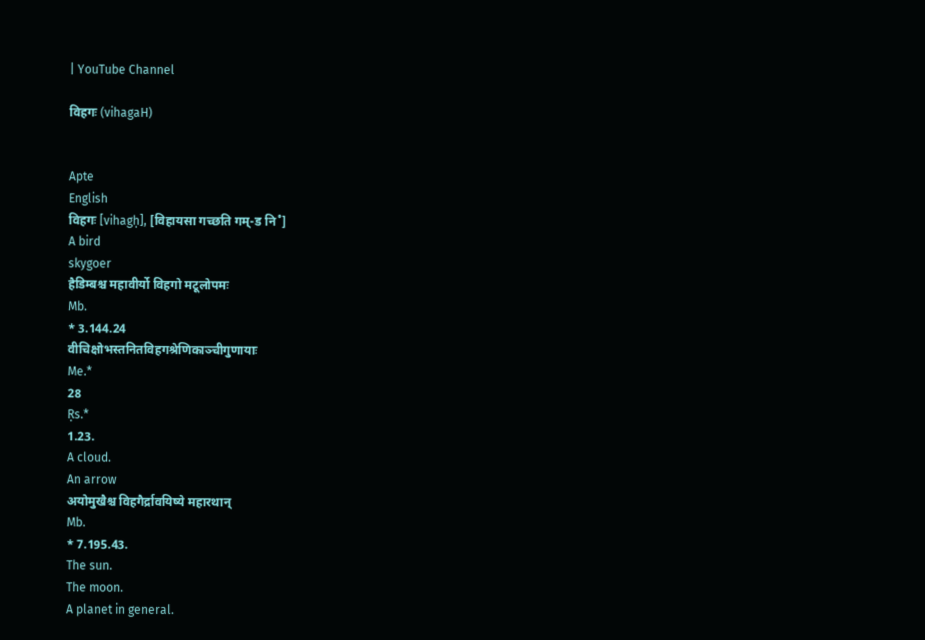| YouTube Channel

विहगः (vihagaH)


Apte
English
विहगः [vihagḥ], [विहायसा गच्छति गम्-ड नि˚]
A bird
skygoer
हैडिम्बश्च महावीर्यो विहगो मटूलोपमः
Mb.
* 3.144.24
वीचिक्षोभस्तनितविहगश्रेणिकाञ्चीगुणायाः
Me.*
28
Ṛs.*
1.23.
A cloud.
An arrow
अयोमुखैश्च विहगैर्द्रावयिष्ये महारथान्
Mb.
* 7.195.43.
The sun.
The moon.
A planet in general.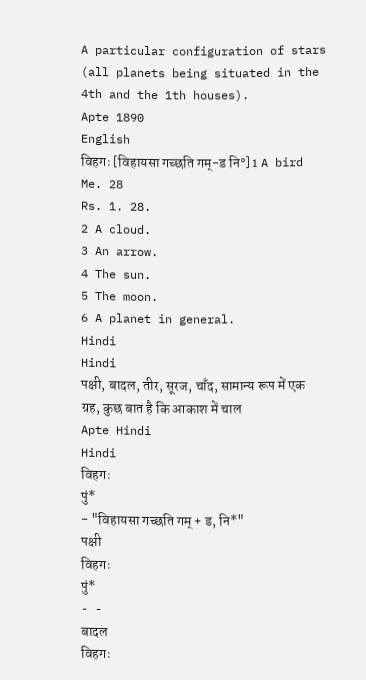A particular configuration of stars (all planets being situated in the 4th and the 1th houses).
Apte 1890
English
विहगः [विहायसा गच्छति गम्-ड नि°] 1 A bird
Me. 28
Rs. 1. 28.
2 A cloud.
3 An arrow.
4 The sun.
5 The moon.
6 A planet in general.
Hindi
Hindi
पक्षी, बादल, तीर, सूरज, चाँद, सामान्य रूप में एक ग्रह, कुछ बात है कि आकाश में चाल
Apte Hindi
Hindi
विहगः
पुं*
- "विहायसा गच्छति गम् + ड, नि*"
पक्षी
विहगः
पुं*
- -
बादल
विहगः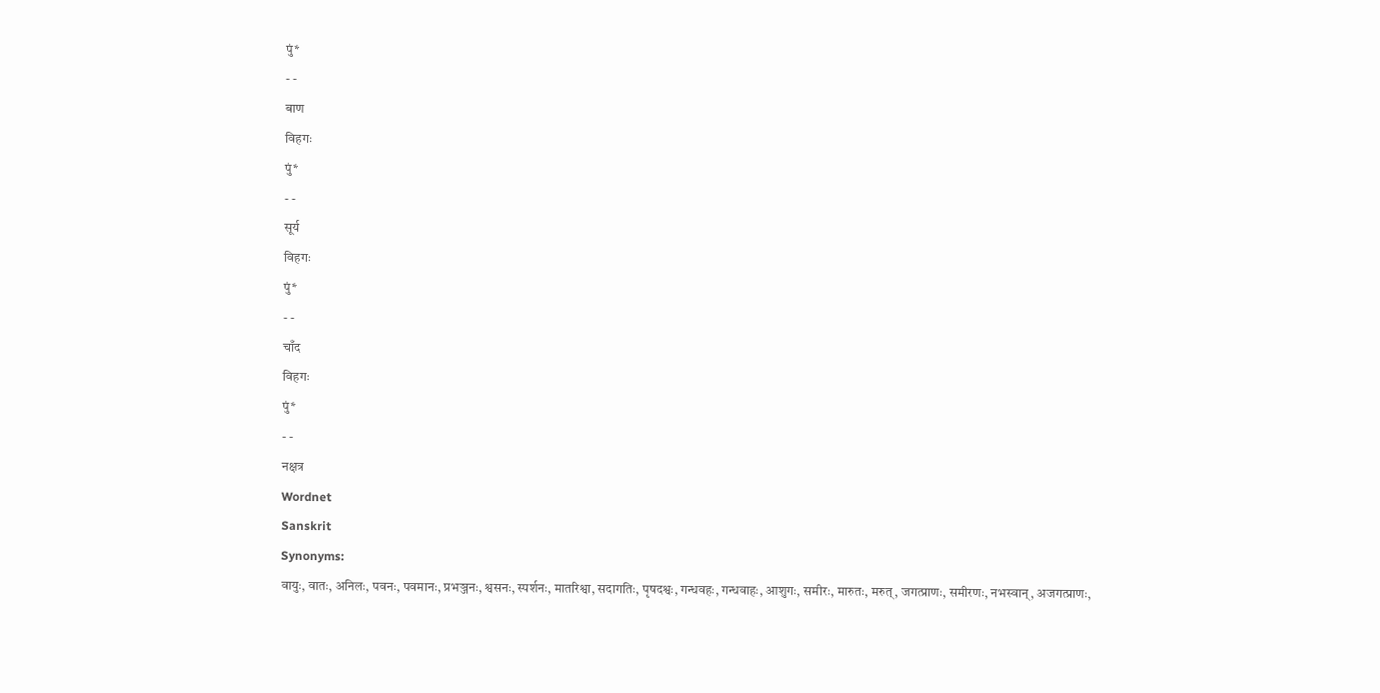पुं*
- -
बाण
विहगः
पुं*
- -
सूर्य
विहगः
पुं*
- -
चाँद
विहगः
पुं*
- -
नक्षत्र
Wordnet
Sanskrit
Synonyms:
वायुः, वातः, अनिलः, पवनः, पवमानः, प्रभञ्जनः, श्वसनः, स्पर्शनः, मातरिश्वा, सदागतिः, पृषदश्वः, गन्धवहः, गन्धवाहः, आशुगः, समीरः, मारुतः, मरुत्, जगत्प्राणः, समीरणः, नभस्वान्, अजगत्प्राणः,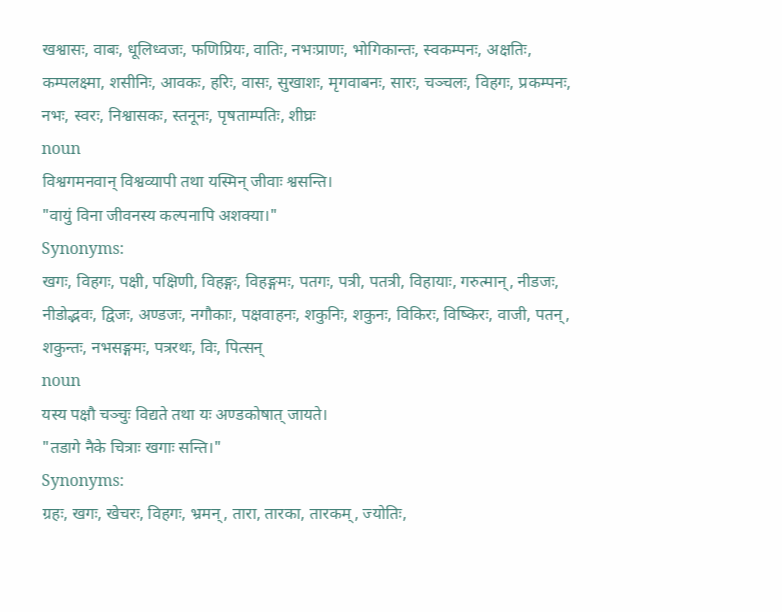खश्वासः, वाबः, धूलिध्वजः, फणिप्रियः, वातिः, नभःप्राणः, भोगिकान्तः, स्वकम्पनः, अक्षतिः, कम्पलक्ष्मा, शसीनिः, आवकः, हरिः, वासः, सुखाशः, मृगवाबनः, सारः, चञ्चलः, विहगः, प्रकम्पनः, नभः, स्वरः, निश्वासकः, स्तनूनः, पृषताम्पतिः, शीघ्रः
noun
विश्वगमनवान् विश्वव्यापी तथा यस्मिन् जीवाः श्वसन्ति।
"वायुं विना जीवनस्य कल्पनापि अशक्या।"
Synonyms:
खगः, विहगः, पक्षी, पक्षिणी, विहङ्गः, विहङ्गमः, पतगः, पत्री, पतत्री, विहायाः, गरुत्मान्, नीडजः, नीडोद्भवः, द्विजः, अण्डजः, नगौकाः, पक्षवाहनः, शकुनिः, शकुनः, विकिरः, विष्किरः, वाजी, पतन्, शकुन्तः, नभसङ्गमः, पत्ररथः, विः, पित्सन्
noun
यस्य पक्षौ चञ्चुः विद्यते तथा यः अण्डकोषात् जायते।
"तडागे नैके चित्राः खगाः सन्ति।"
Synonyms:
ग्रहः, खगः, खेचरः, विहगः, भ्रमन्, तारा, तारका, तारकम्, ज्योतिः,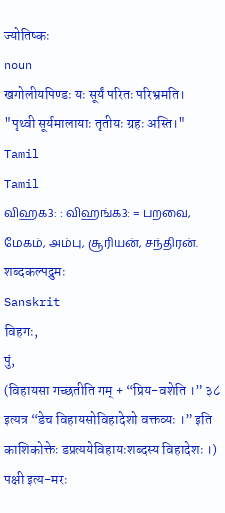ज्योतिष्कः
noun
खगोलीयपिण्डः यः सूर्यं परितः परिभ्रमति।
"पृथ्वी सूर्यमालायाः तृतीयः ग्रहः अस्ति।"
Tamil
Tamil
விஹக3: : விஹங்க3: = பறவை, மேகம், அம்பு, சூரியன், சந்திரன்.
शब्दकल्पद्रुमः
Sanskrit
विहगः,
पुं,
(विहायसा गच्छतीति गम् + “प्रिय-वशेति ।” ३८ इत्यत्र “डेच विहायसोविहादेशो वक्तव्यः ।” इति काशिकोक्तेः डप्रत्ययेविहायःशब्दस्य विहादेशः ।) पक्षी इत्य-मरः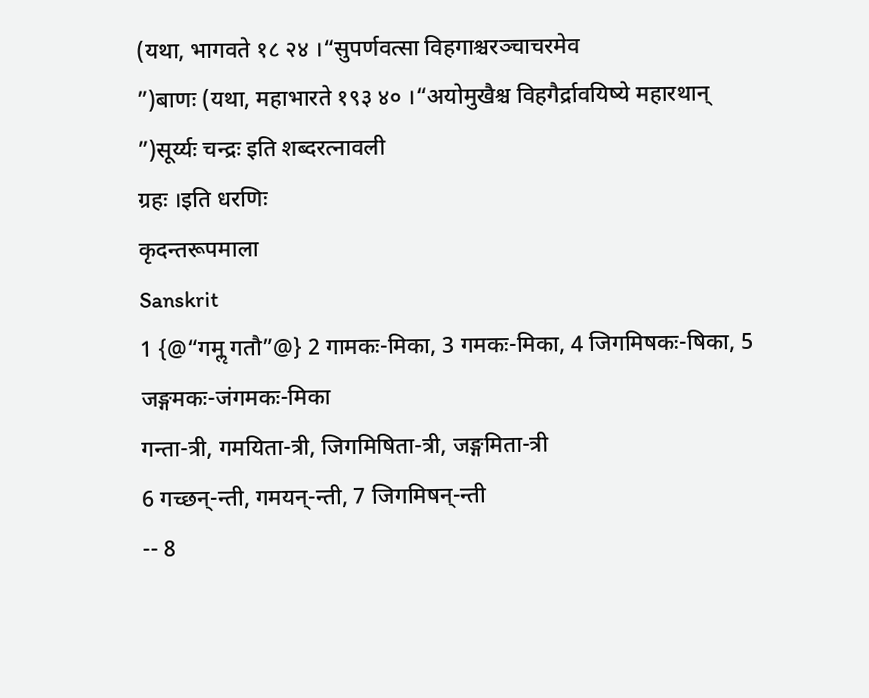(यथा, भागवते १८ २४ ।“सुपर्णवत्सा विहगाश्चरञ्चाचरमेव
”)बाणः (यथा, महाभारते १९३ ४० ।“अयोमुखैश्च विहगैर्द्रावयिष्ये महारथान्
”)सूर्य्यः चन्द्रः इति शब्दरत्नावली
ग्रहः ।इति धरणिः
कृदन्तरूपमाला
Sanskrit
1 {@“गमॢ गतौ”@} 2 गामकः-मिका, 3 गमकः-मिका, 4 जिगमिषकः-षिका, 5 जङ्गमकः-जंगमकः-मिका
गन्ता-त्री, गमयिता-त्री, जिगमिषिता-त्री, जङ्गमिता-त्री
6 गच्छन्-न्ती, गमयन्-न्ती, 7 जिगमिषन्-न्ती
-- 8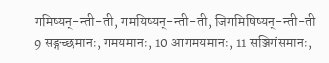गमिष्यन्-न्ती-ती, गमयिष्यन्-न्ती-ती, जिगमिषिष्यन्-न्ती-ती
9 सङ्गच्छमानः, गमयमानः, 10 आगमयमानः, 11 सञ्जिगंसमानः,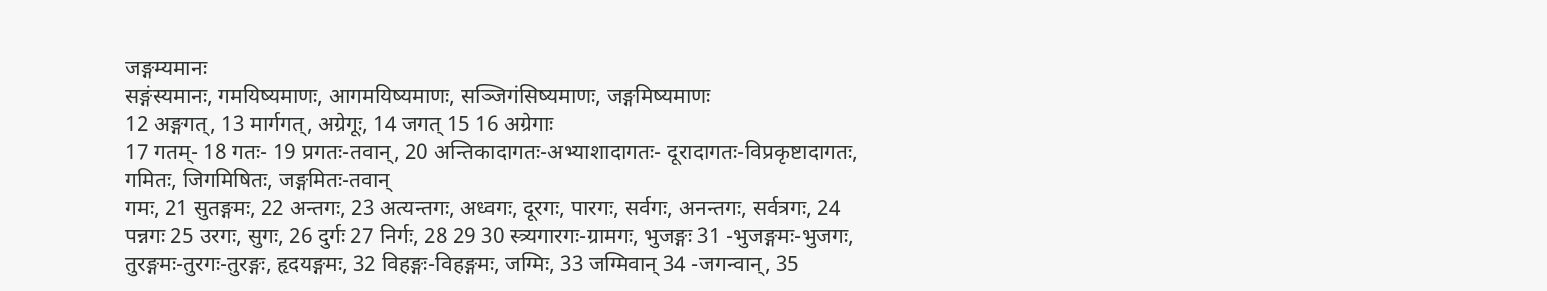जङ्गम्यमानः
सङ्गंस्यमानः, गमयिष्यमाणः, आगमयिष्यमाणः, सञ्जिगंसिष्यमाणः, जङ्गमिष्यमाणः
12 अङ्गगत्, 13 मार्गगत्, अग्रेगूः, 14 जगत् 15 16 अग्रेगाः
17 गतम्- 18 गतः- 19 प्रगतः-तवान्, 20 अन्तिकादागतः-अभ्याशादागतः- दूरादागतः-विप्रकृष्टादागतः, गमितः, जिगमिषितः, जङ्गमितः-तवान्
गमः, 21 सुतङ्गमः, 22 अन्तगः, 23 अत्यन्तगः, अध्वगः, दूरगः, पारगः, सर्वगः, अनन्तगः, सर्वत्रगः, 24 पन्नगः 25 उरगः, सुगः, 26 दुर्गः 27 निर्गः, 28 29 30 स्त्र्यगारगः-ग्रामगः, भुजङ्गः 31 -भुजङ्गमः-भुजगः, तुरङ्गमः-तुरगः-तुरङ्गः, हृदयङ्गमः, 32 विहङ्गः-विहङ्गमः, जग्मिः, 33 जग्मिवान् 34 -जगन्वान्, 35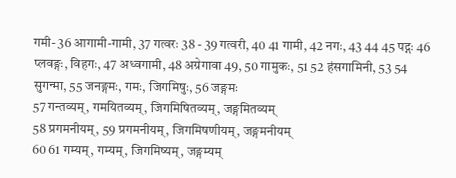गमी- 36 आगामी-गामी, 37 गत्वरः 38 - 39 गत्वरी, 40 41 गामी, 42 नगः, 43 44 45 पद्गः 46 प्लवङ्गः, विहगः, 47 अध्वगामी, 48 अग्रेगावा 49, 50 गामुकः, 51 52 हंसगामिनी, 53 54 सुगन्मा, 55 जनङ्गमः, गमः, जिगमिषुः, 56 जङ्गमः
57 गन्तव्यम्, गमयितव्यम्, जिगमिषितव्यम्, जङ्गमितव्यम्
58 प्रगमनीयम्, 59 प्रगमनीयम्, जिगमिषणीयम्, जङ्गमनीयम्
60 61 गम्यम्, गम्यम्, जिगमिष्यम्, जङ्गम्यम्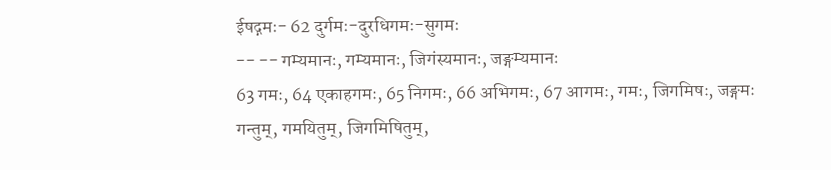ईषद्गमः- 62 दुर्गमः-दुरधिगमः-सुगमः
-- -- गम्यमानः, गम्यमानः, जिगंस्यमानः, जङ्गम्यमानः
63 गमः, 64 एकाहगमः, 65 निगमः, 66 अभिगमः, 67 आगमः, गमः, जिगमिषः, जङ्गमः
गन्तुम्, गमयितुम्, जिगमिषितुम्,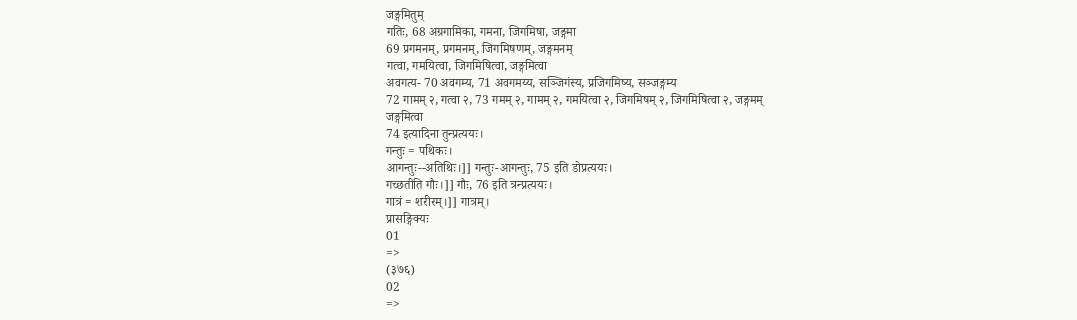जङ्गमितुम्
गतिः, 68 अग्रगामिका, गमना, जिगमिषा, जङ्गमा
69 प्रगमनम्, प्रगमनम्, जिगमिषणम्, जङ्गमनम्
गत्वा, गमयित्वा, जिगमिषित्वा, जङ्गमित्वा
अवगत्य- 70 अवगम्य, 71 अवगमय्य, सञ्जिगंस्य, प्रजिगमिष्य, सञ्जङ्गम्य
72 गामम् २, गत्वा २, 73 गमम् २, गामम् २, गमयित्वा २, जिगमिषम् २, जिगमिषित्वा २, जङ्गमम्
जङ्गमित्वा
74 इत्यादिना तुन्प्रत्ययः।
गन्तुः = पथिकः।
आगन्तुः--अतिथिः।]] गन्तुः-आगन्तुः, 75 इति डोप्रत्ययः।
गच्छतीति गौः।]] गौः, 76 इति त्रन्प्रत्ययः।
गात्रं = शरीरम्।]] गात्रम्।
प्रासङ्गिक्यः
01
=>
(३७६)
02
=>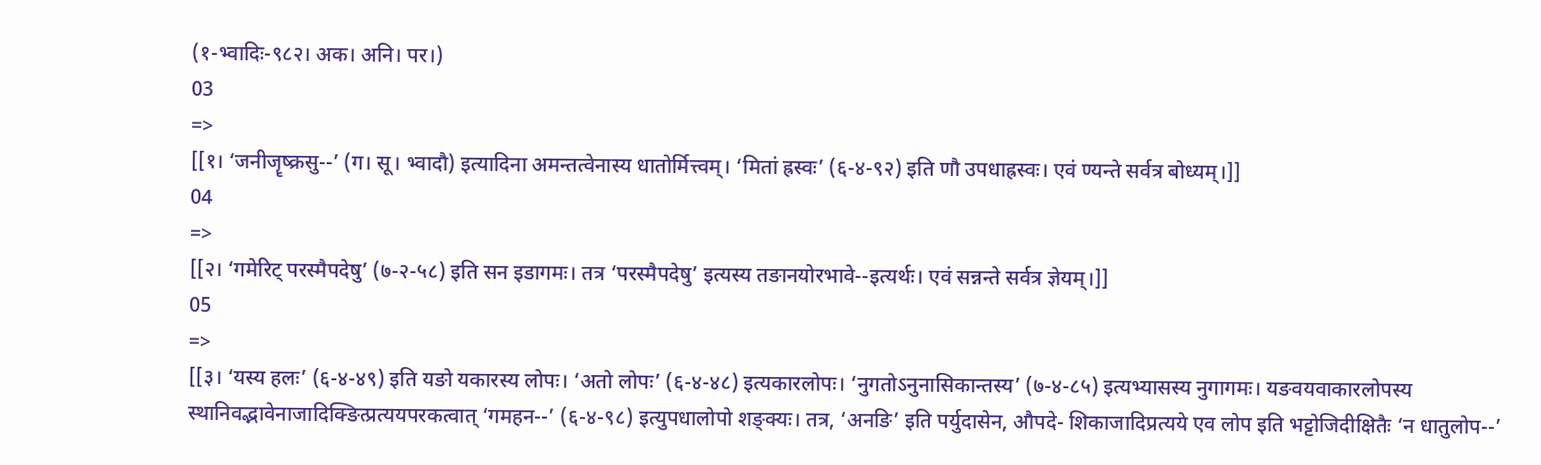(१-भ्वादिः-९८२। अक। अनि। पर।)
03
=>
[[१। ‘जनीजॄष्क्रसु--’ (ग। सू। भ्वादौ) इत्यादिना अमन्तत्वेनास्य धातोर्मित्त्वम्। ‘मितां ह्रस्वः’ (६-४-९२) इति णौ उपधाह्रस्वः। एवं ण्यन्ते सर्वत्र बोध्यम्।]]
04
=>
[[२। ‘गमेरिट् परस्मैपदेषु’ (७-२-५८) इति सन इडागमः। तत्र ‘परस्मैपदेषु’ इत्यस्य तङानयोरभावे--इत्यर्थः। एवं सन्नन्ते सर्वत्र ज्ञेयम्।]]
05
=>
[[३। ‘यस्य हलः’ (६-४-४९) इति यङो यकारस्य लोपः। ‘अतो लोपः’ (६-४-४८) इत्यकारलोपः। ‘नुगतोऽनुनासिकान्तस्य’ (७-४-८५) इत्यभ्यासस्य नुगागमः। यङवयवाकारलोपस्य स्थानिवद्भावेनाजादिक्ङित्प्रत्ययपरकत्वात् ‘गमहन--’ (६-४-९८) इत्युपधालोपो शङ्क्यः। तत्र, ‘अनङि’ इति पर्युदासेन, औपदे- शिकाजादिप्रत्यये एव लोप इति भट्टोजिदीक्षितैः ‘न धातुलोप--’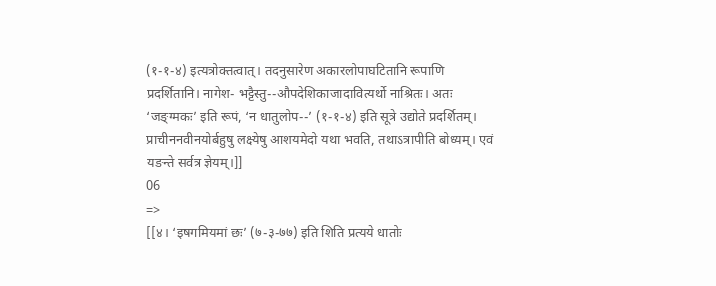(१-१-४) इत्यत्रोक्तत्वात्। तदनुसारेण अकारलोपाघटितानि रूपाणि प्रदर्शितानि। नागेश- भट्टैस्तु--औपदेशिकाजादावित्यर्थो नाश्रितः। अतः ‘जङ्ग्मकः’ इति रूपं, ‘न धातुलोप--’ (१-१-४) इति सूत्रे उद्योते प्रदर्शितम्। प्राचीननवीनयोर्बहुषु लक्ष्येषु आशयमेदो यथा भवति, तथाऽत्रापीति बोध्यम्। एवं यङन्ते सर्वत्र ज्ञेयम्।]]
06
=>
[[४। ‘इषगमियमां छः’ (७-३-७७) इति शिति प्रत्यये धातोः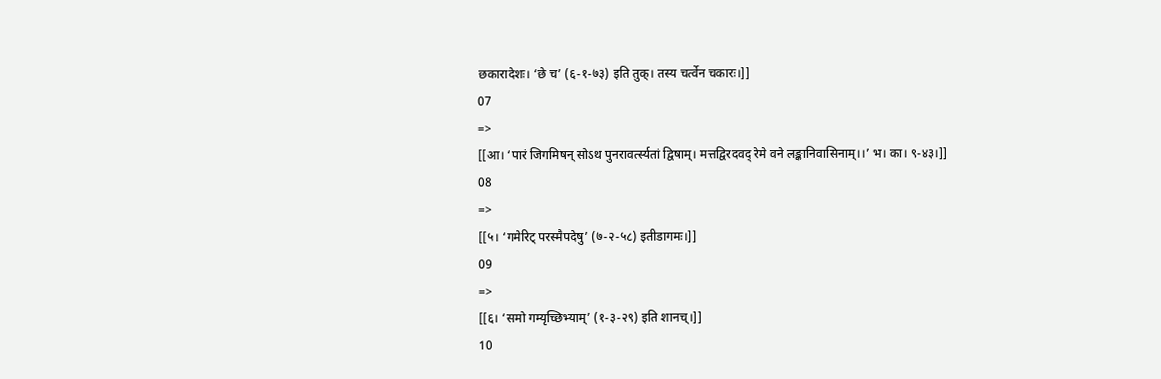छकारादेशः। ‘छे च’ (६-१-७३) इति तुक्। तस्य चर्त्वेन चकारः।]]
07
=>
[[आ। ‘पारं जिगमिषन् सोऽथ पुनरावर्त्स्यतां द्विषाम्। मत्तद्विरदवद् रेमे वने लङ्कानिवासिनाम्।।’ भ। का। ९-४३।]]
08
=>
[[५। ‘गमेरिट् परस्मैपदेषु’ (७-२-५८) इतीडागमः।]]
09
=>
[[६। ‘समो गम्यृच्छिभ्याम्’ (१-३-२९) इति शानच्।]]
10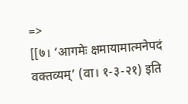=>
[[७। ‘आगमेः क्षमायामात्मनेपदं वक्तव्यम्’ (वा। १-३-२१) इति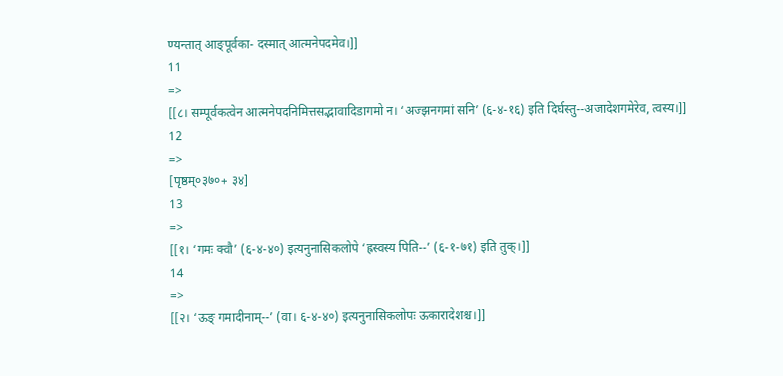ण्यन्तात् आङ्पूर्वका- दस्मात् आत्मनेपदमेव।]]
11
=>
[[८। सम्पूर्वकत्वेन आत्मनेपदनिमित्तसद्भावादिडागमो न। ‘अज्झनगमां सनि’ (६-४-१६) इति दिर्घस्तु--अजादेशगमेरेव, त्वस्य।]]
12
=>
[पृष्ठम्०३७०+ ३४]
13
=>
[[१। ‘गमः क्वौ’ (६-४-४०) इत्यनुनासिकलोपे ‘ह्रस्वस्य पिति--’ (६-१-७१) इति तुक्।]]
14
=>
[[२। ‘ऊङ् गमादीनाम्--’ (वा। ६-४-४०) इत्यनुनासिकलोपः ऊकारादेशश्च।]]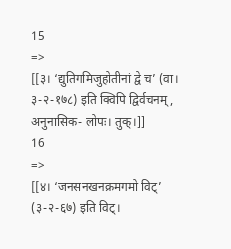15
=>
[[३। ‘द्युतिगमिजुहोतीनां द्वे च’ (वा। ३-२-१७८) इति क्विपि द्विर्वचनम्, अनुनासिक- लोपः। तुक्।]]
16
=>
[[४। ‘जनसनखनक्रमगमो विट्’ (३-२-६७) इति विट्।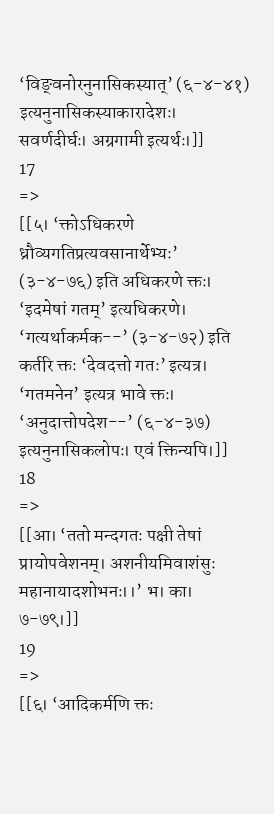‘विङ्वनोरनुनासिकस्यात्’ (६-४-४१) इत्यनुनासिकस्याकारादेशः। सवर्णदीर्घः। अग्रगामी इत्यर्थः।]]
17
=>
[[५। ‘क्तोऽधिकरणे ध्रौव्यगतिप्रत्यवसानार्थेभ्यः’ (३-४-७६) इति अधिकरणे क्तः। ‘इदमेषां गतम्’ इत्यधिकरणे। ‘गत्यर्थाकर्मक--’ (३-४-७२) इति कर्तरि क्तः ‘देवदत्तो गतः’ इत्यत्र। ‘गतमनेन’ इत्यत्र भावे क्तः। ‘अनुदात्तोपदेश--’ (६-४-३७) इत्यनुनासिकलोपः। एवं क्तिन्यपि।]]
18
=>
[[आ। ‘ततो मन्दगतः पक्षी तेषां प्रायोपवेशनम्। अशनीयमिवाशंसुः महानायादशोभनः।।’ भ। का। ७-७९।]]
19
=>
[[६। ‘आदिकर्मणि क्तः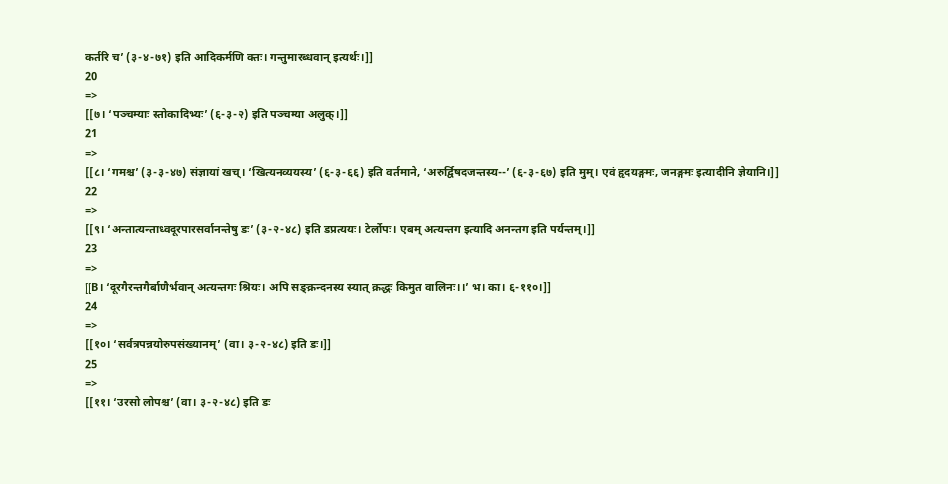कर्तरि च’ (३-४-७१) इति आदिकर्मणि क्तः। गन्तुमारब्धवान् इत्यर्थः।]]
20
=>
[[७। ‘पञ्चम्याः स्तोकादिभ्यः’ (६-३-२) इति पञ्चम्या अलुक्।]]
21
=>
[[८। ‘गमश्च’ (३-३-४७) संज्ञायां खच्। ‘खित्यनव्ययस्य’ (६-३-६६) इति वर्तमाने, ‘अरुर्द्विषदजन्तस्य--’ (६-३-६७) इति मुम्। एवं हृदयङ्गमः, जनङ्गमः इत्यादीनि ज्ञेयानि।]]
22
=>
[[९। ‘अन्तात्यन्ताध्वदूरपारसर्वानन्तेषु डः’ (३-२-४८) इति डप्रत्ययः। टेर्लोपः। एबम् अत्यन्तग इत्यादि अनन्तग इति पर्यन्तम्।]]
23
=>
[[B। ‘दूरगैरन्तगैर्बाणैर्भवान् अत्यन्तगः श्रियः। अपि सङ्क्रन्दनस्य स्यात् क्रद्धः किमुत वालिनः।।’ भ। का। ६-११०।]]
24
=>
[[१०। ‘सर्वत्रपन्नयोरुपसंख्यानम्’ (वा। ३-२-४८) इति डः।]]
25
=>
[[११। ‘उरसो लोपश्च’ (वा। ३-२-४८) इति डः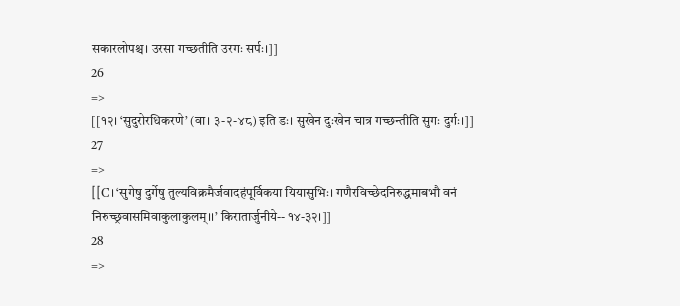सकारलोपश्च। उरसा गच्छतीति उरगः सर्पः।]]
26
=>
[[१२। ‘सुदुरोरधिकरणे’ (वा। ३-२-४८) इति डः। सुखेन दुःखेन चात्र गच्छन्तीति सुगः दुर्गः।]]
27
=>
[[C। ‘सुगेषु दुर्गेषु तुल्यविक्रमैर्जवादहंपूर्विकया यियासुभिः। गणैरविच्छेदनिरुद्धमाबभौ वनं निरुच्छ्रवासमिवाकुलाकुलम्।।’ किरातार्जुनीये-- १४-३२।]]
28
=>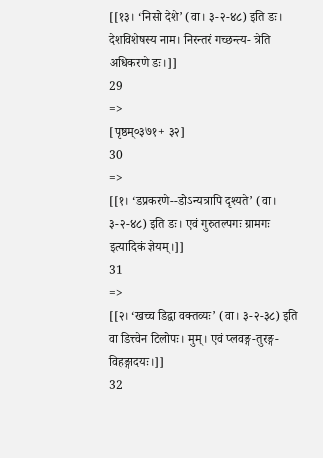[[१३। ‘निसो देशे’ (वा। ३-२-४८) इति डः। देशविशेषस्य नाम। निरन्तरं गच्छन्त्य- त्रेति अधिकरणे डः।]]
29
=>
[पृष्ठम्०३७१+ ३२]
30
=>
[[१। ‘डप्रकरणे--डोऽन्यत्रापि दृश्यते’ (वा। ३-२-४८) इति डः। एवं गुरुतल्पगः ग्रामगः इत्यादिकं ज्ञेयम्।]]
31
=>
[[२। ‘खच्च डिद्वा वक्तव्यः’ (वा। ३-२-३८) इति वा डित्त्वेन टिलोपः। मुम्। एवं प्लवङ्ग-तुरङ्ग-विहङ्गादयः।]]
32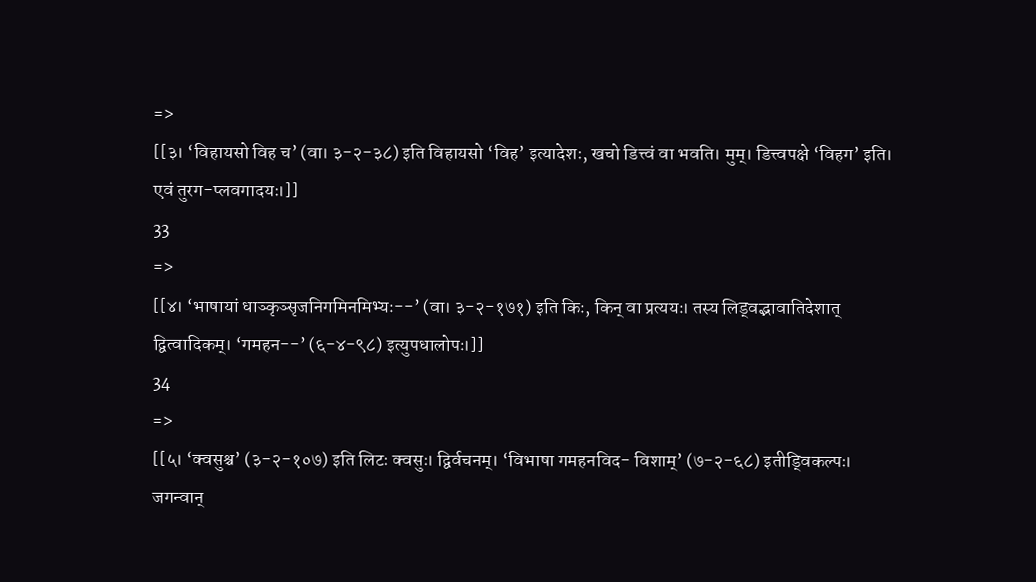=>
[[३। ‘विहायसो विह च’ (वा। ३-२-३८) इति विहायसो ‘विह’ इत्यादेशः, खचो डित्त्वं वा भवति। मुम्। डित्त्वपक्षे ‘विहग’ इति। एवं तुरग-प्लवगादयः।]]
33
=>
[[४। ‘भाषायां धाञ्कृञ्सृजनिगमिनमिभ्यः--’ (वा। ३-२-१७१) इति किः, किन् वा प्रत्ययः। तस्य लिड्वद्भावातिदेशात् द्वित्वादिकम्। ‘गमहन--’ (६-४-९८) इत्युपधालोपः।]]
34
=>
[[५। ‘क्वसुश्च’ (३-२-१०७) इति लिटः क्वसुः। द्विर्वचनम्। ‘विभाषा गमहनविद- विशाम्’ (७-२-६८) इतीड्विकल्पः। जगन्वान्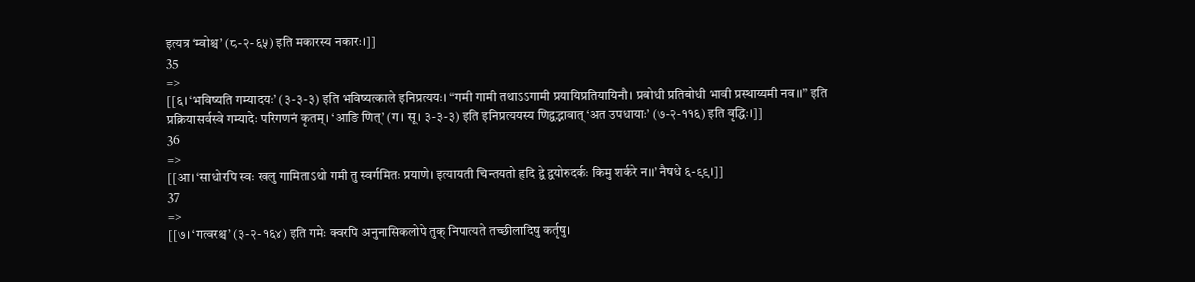इत्यत्र ‘म्वोश्च’ (८-२-६५) इति मकारस्य नकारः।]]
35
=>
[[६। ‘भविष्यति गम्यादयः’ (३-३-३) इति भविष्यत्काले इनिप्रत्ययः। “गमी गामी तथाऽऽगामी प्रयायिप्रतियायिनौ। प्रबोधी प्रतिबोधी भावी प्रस्थाय्यमी नव।।” इति प्रक्रियासर्वस्वे गम्यादेः परिगणनं कृतम्। ‘आङि णित्’ (ग। सू। ३-३-३) इति इनिप्रत्ययस्य णिद्वद्भावात् ‘अत उपधायाः’ (७-२-११६) इति वृद्धिः।]]
36
=>
[[आ। ‘साधोरपि स्वः खलु गामिताऽथो गमी तु स्वर्गमितः प्रयाणे। इत्यायती चिन्तयतो हृदि द्वे द्वयोरुदर्कः किमु शर्करे न।।’ नैषधे ६-९९।]]
37
=>
[[७। ‘गत्वरश्च’ (३-२-१६४) इति गमेः क्वरपि अनुनासिकलोपे तुक् निपात्यते तच्छीलादिषु कर्तृषु।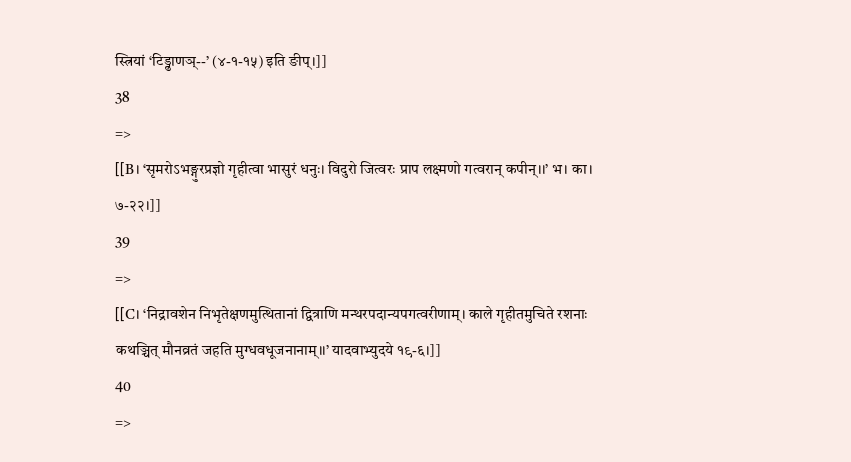स्त्रियां ‘टिड्ढाणञ्--’ (४-१-१५) इति ङीप्।]]
38
=>
[[B। ‘सृमरोऽभङ्गुरप्रज्ञो गृहीत्वा भासुरं धनुः। विदुरो जित्वरः प्राप लक्ष्मणो गत्वरान् कपीन्।।’ भ। का। ७-२२।]]
39
=>
[[C। ‘निद्रावशेन निभृतेक्षणमुत्थितानां द्वित्राणि मन्थरपदान्यपगत्वरीणाम्। काले गृहीतमुचिते रशनाः कथञ्चित् मौनव्रतं जहति मुग्धवधूजनानाम्।।’ यादवाभ्युदये १९-६।]]
40
=>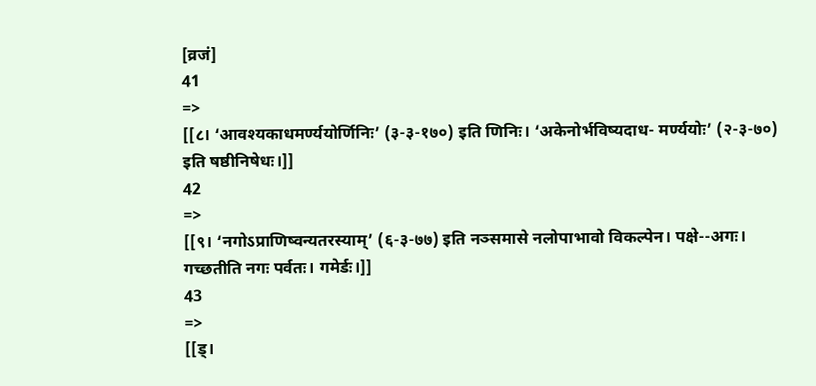[व्रजं]
41
=>
[[८। ‘आवश्यकाधमर्ण्ययोर्णिनिः’ (३-३-१७०) इति णिनिः। ‘अकेनोर्भविष्यदाध- मर्ण्ययोः’ (२-३-७०) इति षष्ठीनिषेधः।]]
42
=>
[[९। ‘नगोऽप्राणिष्वन्यतरस्याम्’ (६-३-७७) इति नञ्समासे नलोपाभावो विकल्पेन। पक्षे--अगः। गच्छतीति नगः पर्वतः। गमेर्डः।]]
43
=>
[[ड्।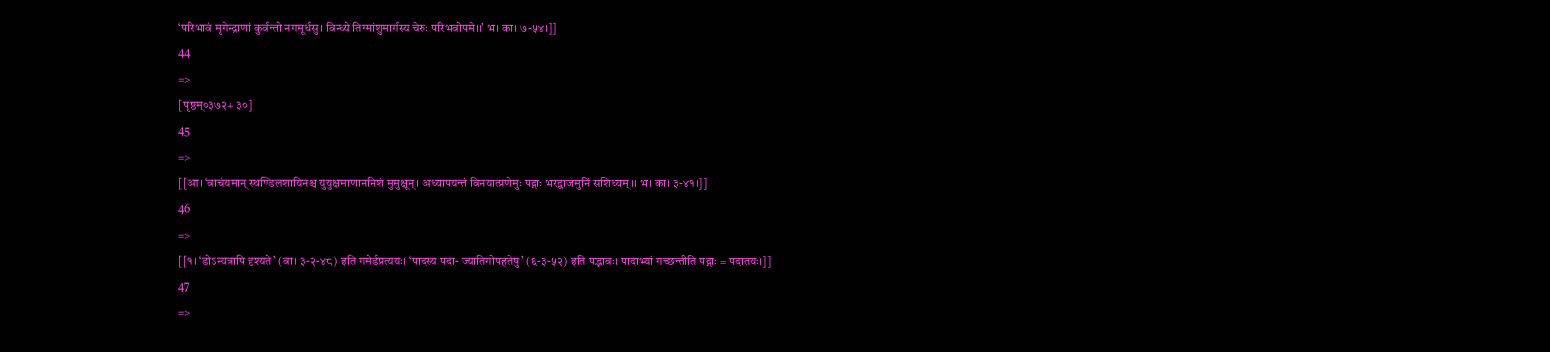‘परिभावं मृगेन्द्राणां कुर्वन्तो नगमूर्धसु। विन्ध्ये तिग्मांशुमार्गस्य चेरुः परिभवोपमे।।’ भ। का। ७-५४।]]
44
=>
[पृष्ठम्०३७२+ ३०]
45
=>
[[आ। ‘वाचंयमान् स्थण्डिलशायिनश्च युयुक्षमाणाननिशं मुमुक्षून्। अध्यापयन्तं विनयात्प्रणेमुः पद्गाः भरद्वाजमुनिं सशिध्यम्।। भ। का। ३-४१।]]
46
=>
[[१। ‘डोऽन्यत्रापि दृश्यते’ (वा। ३-२-४८) इति गमेर्डप्रत्ययः। ‘पादस्य पदा- ज्यातिगोपहतेषु’ (६-३-५२) इति पद्भावः। पादाभ्यां गच्छन्तीति पद्गाः = पदातयः।]]
47
=>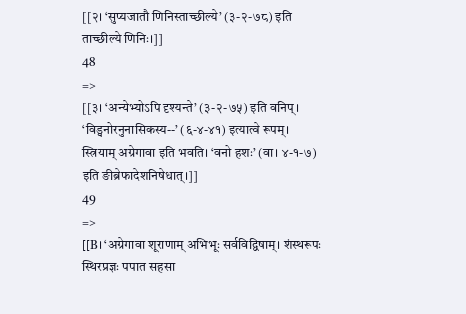[[२। ‘सुप्यजातौ णिनिस्ताच्छील्ये’ (३-२-७८) इति ताच्छील्ये णिनिः।]]
48
=>
[[३। ‘अन्येभ्योऽपि दृश्यन्ते’ (३-२-७५) इति वनिप्। ‘विड्वनोरनुनासिकस्य--’ (६-४-४१) इत्यात्वे रूपम्। स्त्रियाम् अग्रेगावा इति भवति। ‘वनो हशः’ (वा। ४-१-७) इति ङीब्रेफादेशनिषेधात्।]]
49
=>
[[B। ‘अग्रेगावा शूराणाम् अभिभूः सर्वविद्विषाम्। शंस्थरूपः स्थिरप्रज्ञः पपात सहसा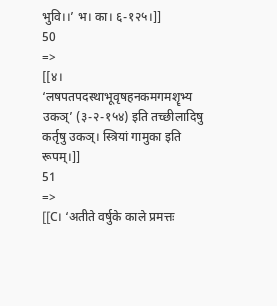भुवि।।’ भ। का। ६-१२५।]]
50
=>
[[४। ‘लषपतपदस्थाभूवृषहनकमगमशॄभ्य उकञ्’ (३-२-१५४) इति तच्छीलादिषु कर्तृषु उकञ्। स्त्रियां गामुका इति रूपम्।]]
51
=>
[[C। ‘अतीते वर्षुके काले प्रमत्तः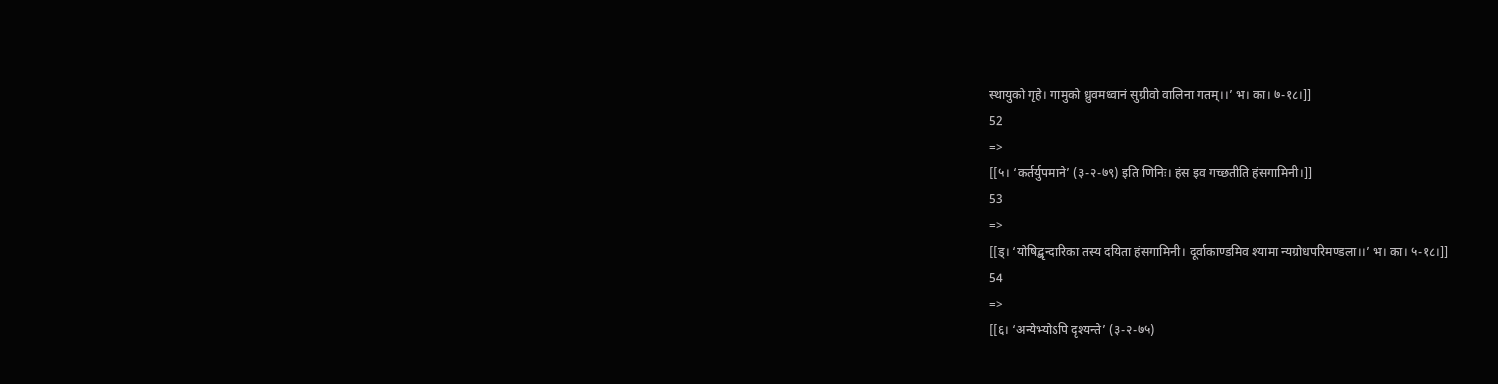स्थायुको गृहे। गामुको ध्रुवमध्वानं सुग्रीवो वालिना गतम्।।’ भ। का। ७-१८।]]
52
=>
[[५। ‘कर्तर्युपमाने’ (३-२-७९) इति णिनिः। हंस इव गच्छतीति हंसगामिनी।]]
53
=>
[[ड्। ‘योषिद्बृन्दारिका तस्य दयिता हंसगामिनी। दूर्वाकाण्डमिव श्यामा न्यग्रोधपरिमण्डला।।’ भ। का। ५-१८।]]
54
=>
[[६। ‘अन्येभ्योऽपि दृश्यन्ते’ (३-२-७५)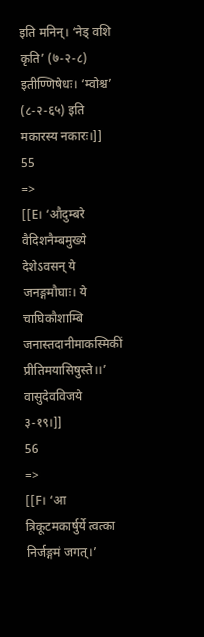इति मनिन्। ‘नेड् वशि कृति’ (७-२-८) इतीण्णिषेधः। ‘म्वोश्च’ (८-२-६५) इति मकारस्य नकारः।]]
55
=>
[[E। ‘औदुम्बरे वैदिशनैम्बमुख्ये देशेऽवसन् ये जनङ्गमौघाः। ये चाघिकौशाम्बि जनास्तदानीमाकस्मिकीं प्रीतिमयासिषुस्ते।।’ वासुदेवविजये ३-१९।]]
56
=>
[[F। ‘आ त्रिकूटमकार्षुर्ये त्वत्का निर्जङ्गमं जगत्।’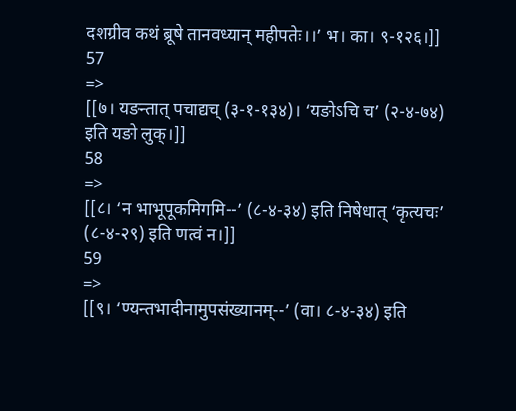दशग्रीव कथं ब्रूषे तानवध्यान् महीपतेः।।’ भ। का। ९-१२६।]]
57
=>
[[७। यङन्तात् पचाद्यच् (३-१-१३४)। ‘यङोऽचि च’ (२-४-७४) इति यङो लुक्।]]
58
=>
[[८। ‘न भाभूपूकमिगमि--’ (८-४-३४) इति निषेधात् ‘कृत्यचः’ (८-४-२९) इति णत्वं न।]]
59
=>
[[९। ‘ण्यन्तभादीनामुपसंख्यानम्--’ (वा। ८-४-३४) इति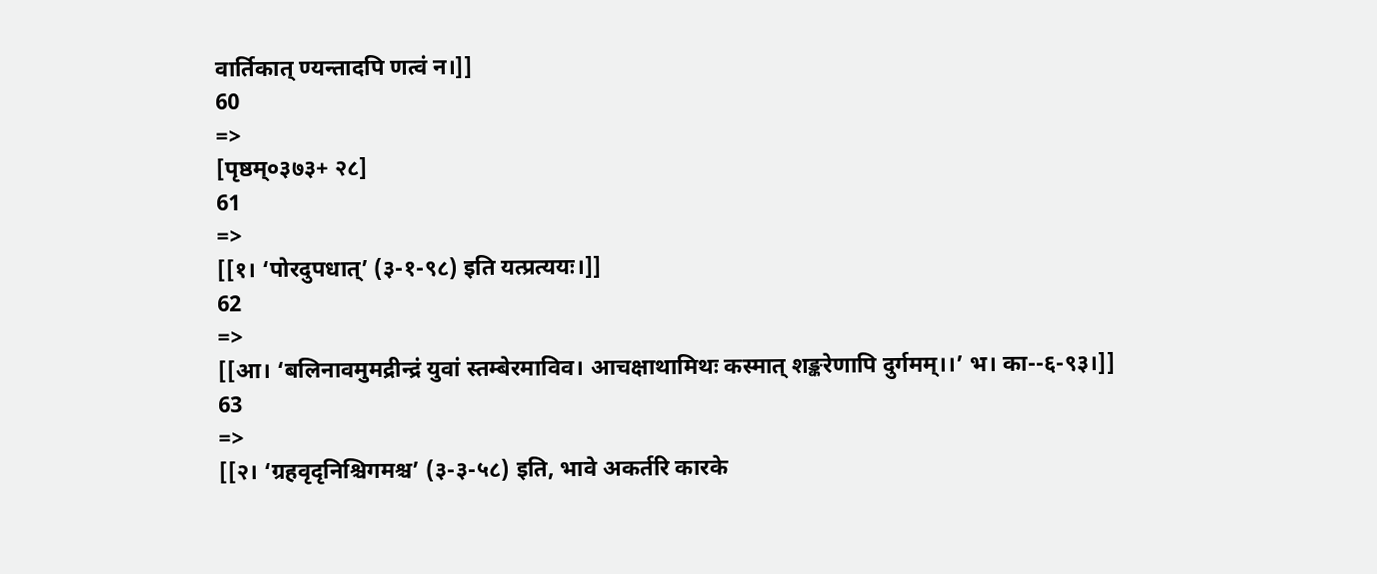वार्तिकात् ण्यन्तादपि णत्वं न।]]
60
=>
[पृष्ठम्०३७३+ २८]
61
=>
[[१। ‘पोरदुपधात्’ (३-१-९८) इति यत्प्रत्ययः।]]
62
=>
[[आ। ‘बलिनावमुमद्रीन्द्रं युवां स्तम्बेरमाविव। आचक्षाथामिथः कस्मात् शङ्करेणापि दुर्गमम्।।’ भ। का--६-९३।]]
63
=>
[[२। ‘ग्रहवृदृनिश्चिगमश्च’ (३-३-५८) इति, भावे अकर्तरि कारके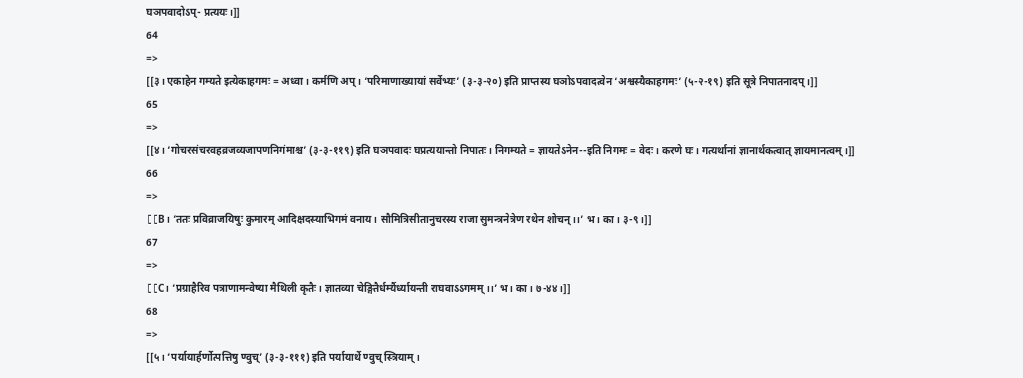घञपवादोऽप्- प्रत्ययः।]]
64
=>
[[३। एकाहेन गम्यते इत्येकाहगमः = अध्वा। कर्मणि अप्। ‘परिमाणाख्यायां सर्वेभ्यः’ (३-३-२०) इति प्राप्तस्य घञोऽपवादत्वेन ‘अश्वस्यैकाहगमः’ (५-२-१९) इति सूत्रे निपातनादप्।]]
65
=>
[[४। ‘गोचरसंचरवहव्रजव्यजापणनिगंमाश्च’ (३-३-११९) इति घञपवादः घप्रत्ययान्तो निपातः। निगम्यते = ज्ञायतेऽनेन--इति निगमः = वेदः। करणे घः। गत्यर्थानां ज्ञानार्थकत्वात् ज्ञायमानत्वम्।]]
66
=>
[[B। ‘ततः प्रविव्राजयिषुः कुमारम् आदिक्षदस्याभिगमं वनाय। सौमित्रिसीतानुचरस्य राजा सुमन्त्रनेत्रेण रथेन शोचन्।।’ भ। का। ३-९।]]
67
=>
[[C। ‘प्रग्राहैरिव पत्राणामन्वेष्या मैथिली कृतैः। ज्ञातव्या चेङ्गितैर्धर्म्यैर्ध्यायन्ती राघवाऽऽगमम्।।’ भ। का। ७-४४।]]
68
=>
[[५। ‘पर्यायार्हर्णोत्पत्तिषु ण्वुच्’ (३-३-१११) इति पर्यायार्थे ण्वुच् स्त्रियाम्।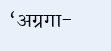‘अग्रगा-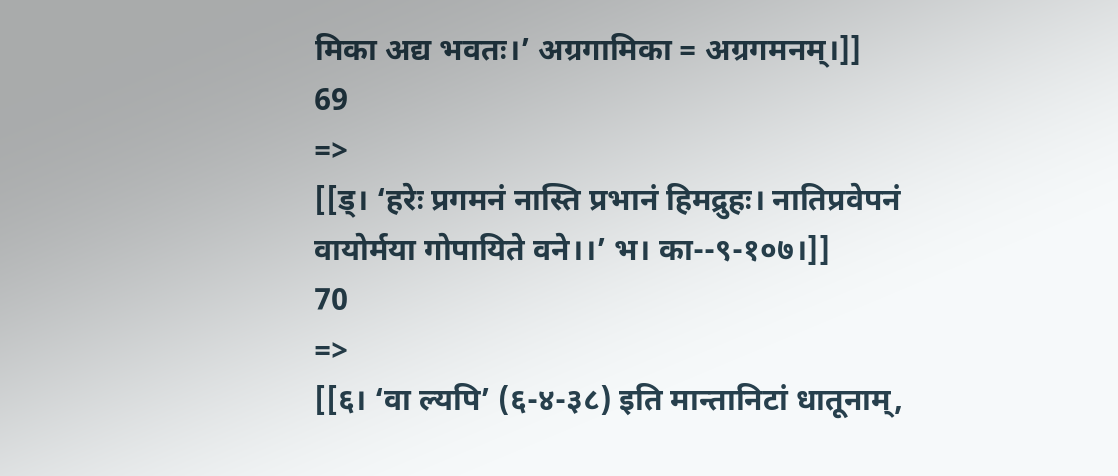मिका अद्य भवतः।’ अग्रगामिका = अग्रगमनम्।]]
69
=>
[[ड्। ‘हरेः प्रगमनं नास्ति प्रभानं हिमद्रुहः। नातिप्रवेपनं वायोर्मया गोपायिते वने।।’ भ। का--९-१०७।]]
70
=>
[[६। ‘वा ल्यपि’ (६-४-३८) इति मान्तानिटां धातूनाम्,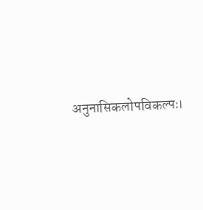अनुनासिकलोपविकल्पः।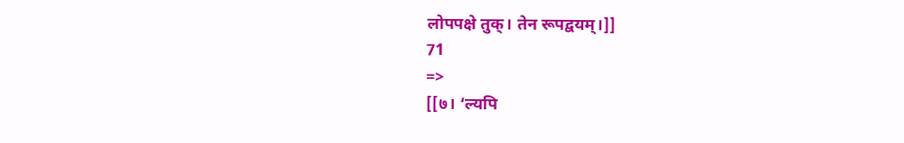लोपपक्षे तुक्। तेन रूपद्वयम्।]]
71
=>
[[७। ‘ल्यपि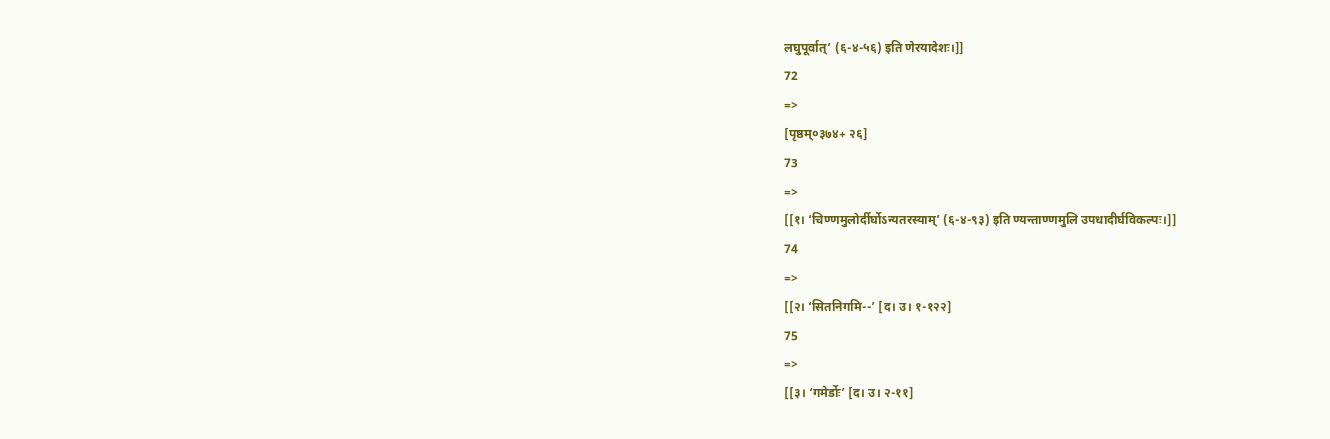लघुपूर्वात्’ (६-४-५६) इति णेरयादेशः।]]
72
=>
[पृष्ठम्०३७४+ २६]
73
=>
[[१। ‘चिण्णमुलोर्दीर्घोऽन्यतरस्याम्’ (६-४-९३) इति ण्यन्ताण्णमुलि उपधादीर्घविकल्पः।]]
74
=>
[[२। ‘सितनिगमि--’ [द। उ। १-१२२]
75
=>
[[३। ‘गमेर्डोः’ [द। उ। २-११]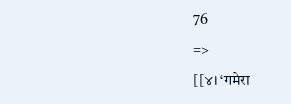76
=>
[[४। ‘गमेरा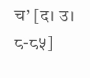च’ [द। उ। ८-८५]